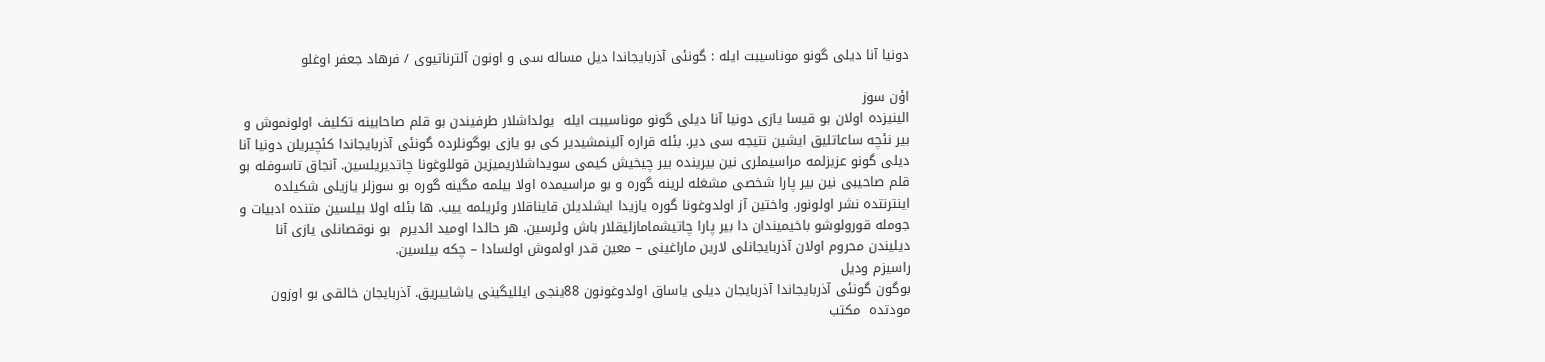دونیا آنا دیلی گونو موناسیبت ایله : گونئی آذربایجاندا دیل مساله سی و اونون آلترناتیوی / فرهاد جعفر اوغلو

اؤن سوز
الینیزده اولان بو قیسا یازی دونیا آنا دیلی گونو موناسیبت ایله  یولداشلار طرفیندن بو قلم صاحابینه تکلیف اولونموش و بیر نئچه ساعاتلیق ایشین نتیجه سی دیر. بئله قراره آلینمشیدیر کی بو یازی بوگونلرده گونئی آذربایجاندا کئچیریلن دونیا آنا دیلی گونو عزیزلمه مراسیملری نین بیرینده بیر چیخیش کیمی سویداشلاریمیزین قوللوغونا چاتدیریلسین. آنجاق تاسوفله بو قلم صاحیبی نین بیر پارا شخصی مشغله لرینه گوره و بو مراسیمده اولا بیلمه مگینه گوره بو سوزلر یازیلی شکیلده اینترنتده نشر اولونور. واختین آز اولدوغونا گوره یازیدا ایشلدیلن قایناقلار وئریلمه ییب. ها بئله اولا بیلسین متنده ادبیات و جومله قورولوشو باخیمیندان دا بیر پارا چاتیشمامازلیقلار باش وئرسین. هر حالدا اومید ائدیرم  بو نوقصانلی یازی آنا دیلیندن محروم اولان آذربایجانلی لارین ماراغینی – معین قدر اولموش اولسادا – چکه بیلسین.
راسیزم ودیل
بوگون گونئی آذربایجاندا آذربایجان دیلی یاساق اولدوغونون 88ینجی ایللیگینی یاشاییریق. آذربایجان خالقی بو اوزون مودتده  مکتب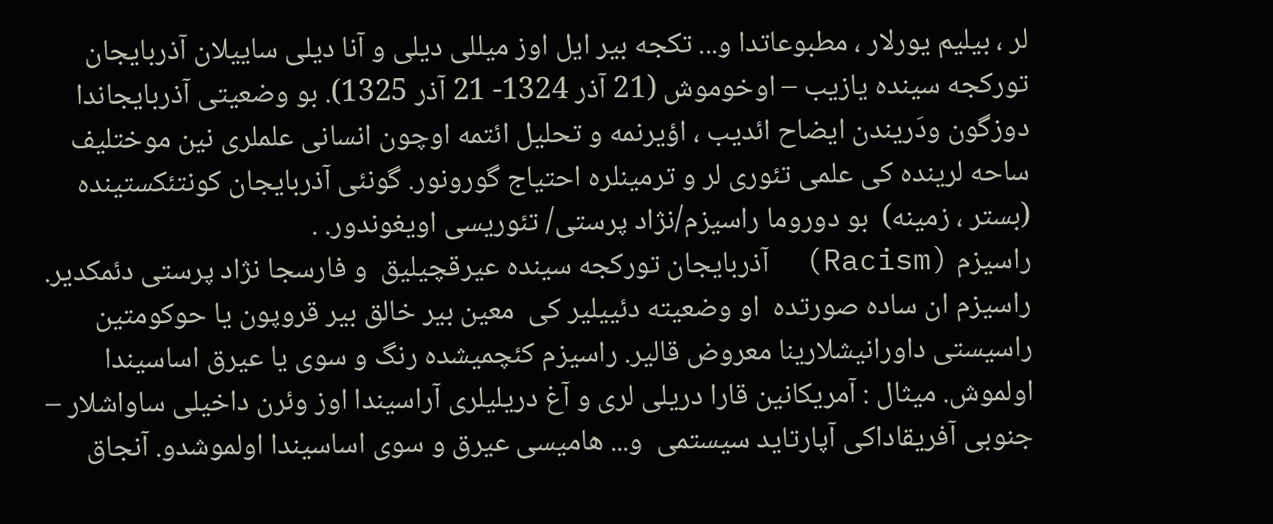لر ، بیلیم یورلار ، مطبوعاتدا و... تکجه بیر ایل اوز میللی دیلی و آنا دیلی ساییلان آذربایجان تورکجه سینده یازیب – اوخوموش (21 آذر 1324- 21 آذر 1325). بو وضعیتی آذربایجاندا دوزگون ودَریندن ایضاح ائدیب ، اؤیرنمه و تحلیل ائتمه اوچون انسانی علملری نین موختلیف ساحه لرینده کی علمی تئوری لر و ترمینلره احتیاج گورونور. گونئی آذربایجان کونتئکستینده (بستر ، زمینه)  بو دوروما راسیزم/نژاد پرستی/ تئوریسی اویغوندور. .
راسیزم (Racism)  آذربایجان تورکجه سینده عیرقچیلیق  و فارسجا نژاد پرستی دئمکدیر. راسیزم ان ساده صورتده  او وضعیته دئییلیر کی  معین بیر خالق بیر قروپون یا حوکومتین راسیستی داورانیشلارینا معروض قالیر. راسیزم کئچمیشده رنگ و سوی یا عیرق اساسیندا اولموش. میثال : آمریکانین قارا دریلی لری و آغ دریلیلری آراسیندا اوز وئرن داخیلی ساواشلار – جنوبی آفریقاداکی آپارتاید سیستمی  و... هامیسی عیرق و سوی اساسیندا اولموشدو. آنجاق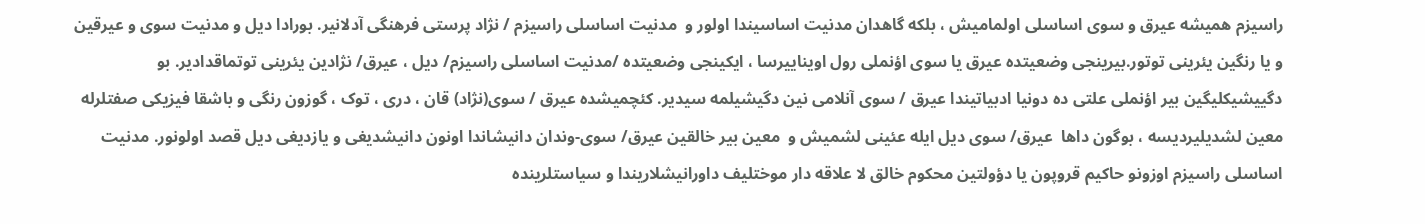راسیزم همیشه عیرق و سوی اساسلی اولمامیش ، بلکه گاهدان مدنیت اساسیندا اولور و  مدنیت اساسلی راسیزم / نژاد پرستی فرهنگی آدلانیر. بورادا دیل و مدنیت سوی و عیرقین و یا رنگین یئرینی توتور.بیرینجی وضعیتده عیرق یا سوی اؤنملی رول اویناییرسا ، ایکینجی وضعیتده /مدنیت اساسلی راسیزم/ دیل ، عیرق/ نژادین یئرینی توتماقدادیر. بو دگییشیکلیگین بیر اؤنملی علتی ده دونیا ادبیاتیندا عیرق / سوی آنلامی نین دگیشیلمه سیدیر. کئچمیشده عیرق / سوی(نژاد) قان ، دری ، توک ، گوزون رنگی و باشقا فیزیکی صفتلرله معین لشدیلیردیسه ، بوگون داها  عیرق/ سوی دیل ایله عئینی لشمیش و  معین بیر خالقین عیرق/ سوی-وندان دانیشاندا اونون دانیشدیغی و یازدیغی دیل قصد اولونور. مدنیت اساسلی راسیزم اوزونو حاکیم قروپون یا دؤولتین محکوم خالق لا علاقه دار موختلیف داورانیشلاریندا و سیاستلرینده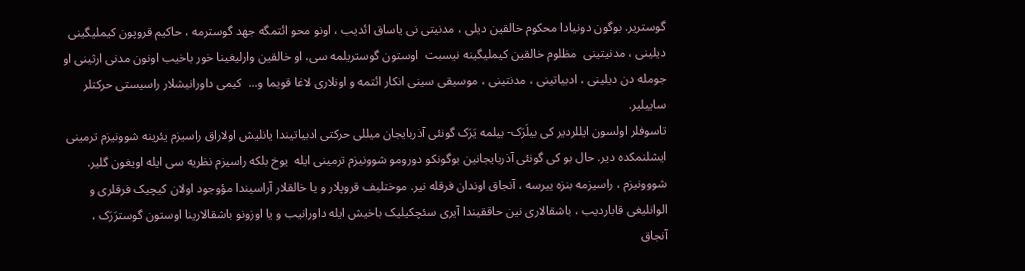گوستریر. بوگون دونیادا محکوم خالقین دیلی ، مدنیتی نی یاساق ائدیب ، اونو محو ائتمگه جهد گوسترمه ، حاکیم قروپون کیملیگینی دیلینی ، مدنیتینی  مظلوم خالقین کیملیگینه نیسبت  اوستون گوستریلمه سی، او خالقین وارلیغینا خور باخیب اونون مدنی ارثینی او جومله دن دیلینی ، ادبیاتینی ، مدنتینی ، موسیقی سینی انکار ائتمه و اونلاری لاغا قویما و...  کیمی داورانیشلار راسیستی حرکتلر ساییلیر.
تاسوفلر اولسون ایللردیر کی بیلَرَک- بیلمه یَرَک گونئی آذربایجان میللی حرکتی ادبیاتیندا یانلیش اولاراق راسیزم یئرینه شوونیزم ترمینی ایشلنمکده دیر. حال بو کی گونئی آذربایجانین بوگونکو دورومو شوونیزم ترمینی ایله  یوخ بلکه راسیزم نظریه سی ایله اویغون گلیر. شووونیزم ، راسیزمه بنزه ییرسه ، آنجاق اوندان فرقله نیر. موختلیف قروپلار و یا خالقلار آراسیندا مؤوجود اولان کیچیک فرقلری و الوانلیغی قاباردیب ، باشقالاری نین حاققیندا آیری سئچکیلیک باخیش ایله داورانیب و یا اوزونو باشقالارینا اوستون گوسترَرَک ،  آنجاق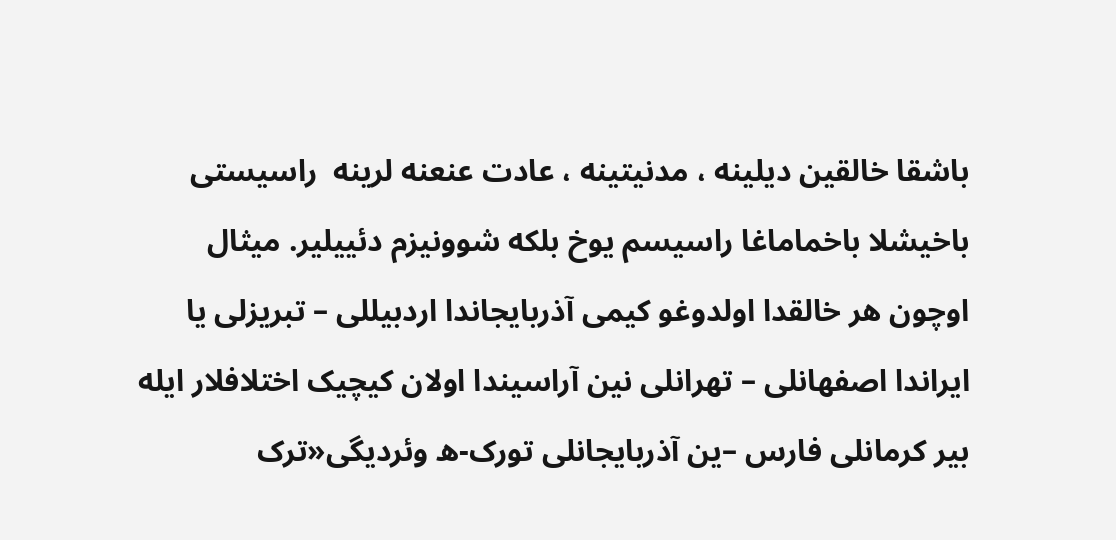باشقا خالقین دیلینه ، مدنیتینه ، عادت عنعنه لرینه  راسیستی باخیشلا باخماماغا راسیسم یوخ بلکه شوونیزم دئییلیر. میثال اوچون هر خالقدا اولدوغو کیمی آذربایجاندا اردبیللی – تبریزلی یا ایراندا اصفهانلی – تهرانلی نین آراسیندا اولان کیچیک اختلافلار ایله بیر کرمانلی فارس –ین آذربایجانلی تورک-ه وئردیگی«ترک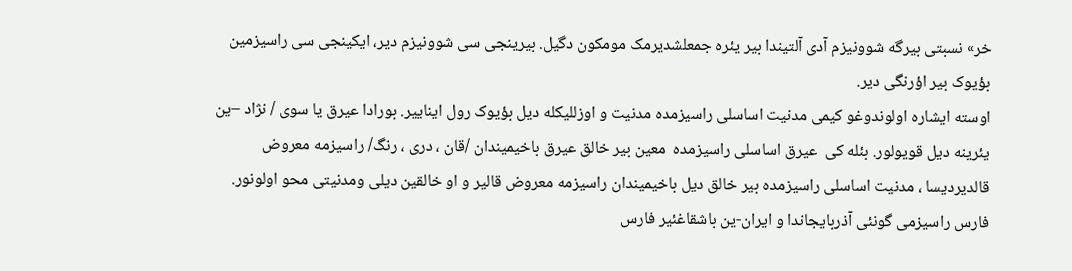خر» نسبتی بیرگه شوونیزم آدی آلتیندا بیر یئره جمعلشدیرمک مومکون دگیل. بیرینجی سی شوونیزم دیر، ایکینجی سی راسیزمین بؤیوک بیر اؤرنگی دیر.
اوسته ایشاره اولوندوغو کیمی مدنیت اساسلی راسیزمده مدنیت و اوزللیکله دیل بؤیوک رول ایناییر. بورادا عیرق یا سوی / نژاد –ین یئرینه دیل قویولور. بئله کی  عیرق اساسلی راسیزمده  معین بیر خالق عیرق باخیمیندان /قان ، دری ، رنگ/ راسیزمه معروض قالدیردیسا ، مدنیت اساسلی راسیزمده بیر خالق دیل باخیمیندان راسیزمه معروض قالیر و او خالقین دیلی ومدنیتی محو اولونور. فارس راسیزمی گونئی آذربایجاندا و ایران-ین باشقاغئیر فارس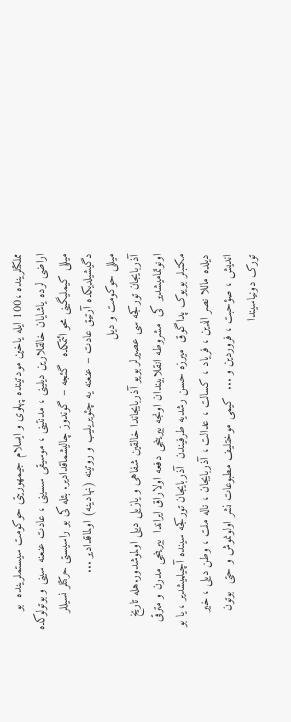مملکتلرینده ،100 ایله یاخین مودتینده پهلوی و ایسلام جیمهوریتی حوکومت سیستملرینده  بو اراضی لرده یاشایان خالقلارین دیلینی ، مدنتینی ، موسیقی سسینی ، عادت عنعنه سینی و بوتولوکده میللی کیملیگینی محو ائتمکده  گئجه – گوندوز چالیشماقدادیر. بئله کی بو راسیستی حرکتلر نسیللر دگیشیلدیکده آرتیق عادت – عنعنه یه چئویریلیب و روتینه (نهادینه) اولماقدادیر ...
میللی حوکومت و دیل
آذربایجان تورکجه سی عصیرلر بویو آذربایجاندا خالقین شفاهی و یازیلی دیلی اولموشدور.هله تاریخ اونوتمامیشدیر کی  مشروطه انقلابیندان اونجه بیرینجی دفعه اولاراق ایراندا  بیرینجی مدرن و مترقی مکتبلر بویوک پداگوق  میرزه حسن رشدیه طرفیندن  آذربایجان تورکجه سینده آچیلمیشدیر ، یا بو دیلده ماللا نصر الدین ، فریاد ، کسالت ، عدالت ، آذربایجان ، ناله ملت ، وطن دیلی ، خیر اندیش ، صؤحبت ، فروردین و ...  کیمی موختلیف مطبوعات نشر اولونموش و حتی  بوتون تورک دونیاسیندا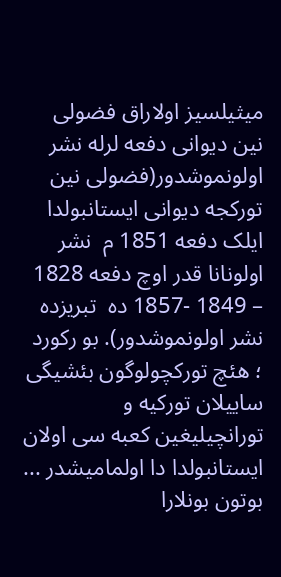میثیلسیز اولاراق فضولی نین دیوانی دفعه لرله نشر اولونموشدور(فضولی نین تورکجه دیوانی ایستانبولدا ایلک دفعه 1851 م  نشر اولونانا قدر اوچ دفعه 1828 – 1849 -1857 ده  تبریزده نشر اولونموشدور). بو رکورد ؛ هئچ تورکچولوگون بئشیگی ساییلان تورکیه و تورانچیلیغین کعبه سی اولان ایستانبولدا دا اولمامیشدر ...
بوتون بونلارا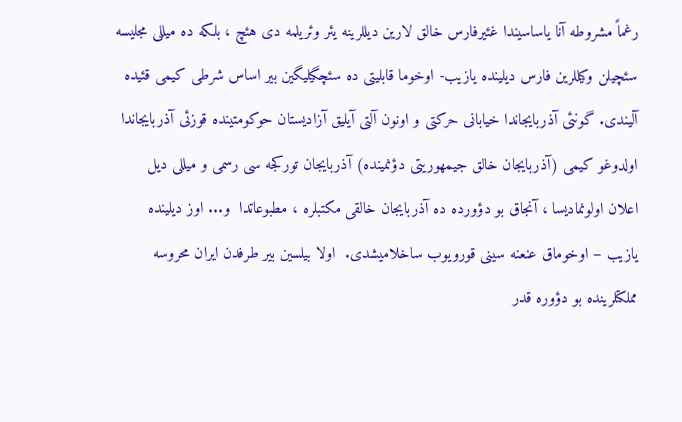رغماً مشروطه آنا یاساسیندا غئیرفارس خالق لارین دیللرینه یئر وئریلمه دی هئچ ، بلکه ده میللی مجلیسه سئچیلن وکیللرین فارس دیلینده یازیب- اوخوما قابلیتی ده سئچگیلیگین بیر اساس شرطی کیمی قئیده آلیندی. گونئی آذربایجاندا خیابانی حرکتی و اونون آلتی آیلیق آزادیستان حوکومتینده قوزئی آذربایجاندا اولدوغو کیمی (آذربایجان خالق جیمهوریتی دؤنمینده) آذربایجان تورکجه سی رسمی و میللی دیل اعلان اولونمادیسا ، آنجاق بو دؤورده ده آذربایجان خالقی مکتبلره ، مطبوعاتدا  و... اوز دیلینده یازیب – اوخوماق عنعنه سینی قورویوب ساخلامیشدی.  اولا بیلسین بیر طرفدن ایران محروسه مملکتلرینده بو دؤوره قدر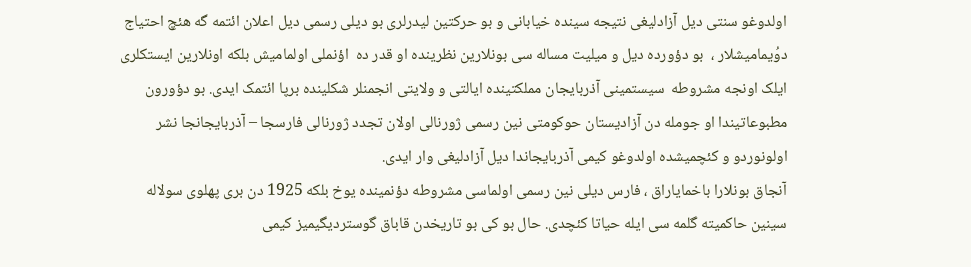اولدوغو سنتی دیل آزادلیغی نتیجه سینده خیابانی و بو حرکتین لیدرلری بو دیلی رسمی دیل اعلان ائتمه گه هئچ احتیاج دوُیمامیشلار ،  بو دؤورده دیل و میلیت مساله سی بونلارین نظرینده او قدر ده  اؤنملی اولمامیش بلکه اونلارین ایستکلری ایلک اونجه مشروطه  سیستمینی آذربایجان مملکتینده ایالتی و ولایتی انجمنلر شکلینده برپا ائتمک ایدی. بو دؤورون مطبوعاتیندا او جومله دن آزادیستان حوکومتی نین رسمی ژورنالی اولان تجدد ژورنالی فارسجا – آذربایجانجا نشر اولونوردو و کئچمیشده اولدوغو کیمی آذربایجاندا دیل آزادلیغی وار ایدی.
آنجاق بونلارا باخمایاراق ، فارس دیلی نین رسمی اولماسی مشروطه دؤنمینده یوخ بلکه 1925 دن بری پهلوی سولاله سینین حاکمیته گلمه سی ایله حیاتا کئچدی. حال بو کی بو تاریخدن قاباق گوستردیگیمیز کیمی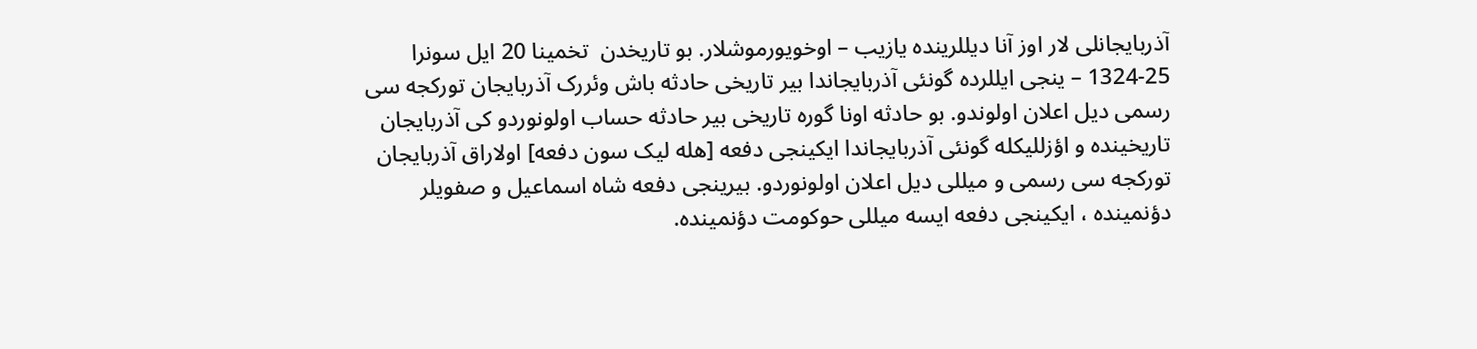آذربایجانلی لار اوز آنا دیللرینده یازیب – اوخویورموشلار. بو تاریخدن  تخمینا 20 ایل سونرا 25-1324 – ینجی ایللرده گونئی آذربایجاندا بیر تاریخی حادثه باش وئررک آذربایجان تورکجه سی رسمی دیل اعلان اولوندو. بو حادثه اونا گوره تاریخی بیر حادثه حساب اولونوردو کی آذربایجان تاریخینده و اؤزللیکله گونئی آذربایجاندا ایکینجی دفعه [هله لیک سون دفعه] اولاراق آذربایجان تورکجه سی رسمی و میللی دیل اعلان اولونوردو. بیرینجی دفعه شاه اسماعیل و صفویلر دؤنمینده ، ایکینجی دفعه ایسه میللی حوکومت دؤنمینده.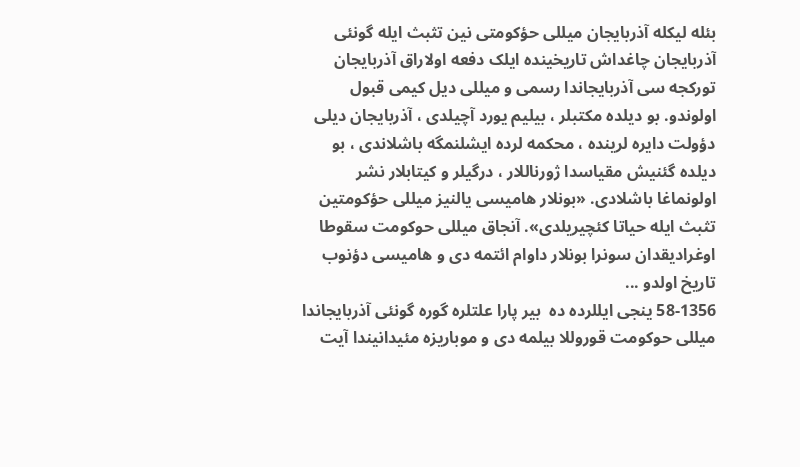بئله لیکله آذربایجان میللی حؤکومتی نین تثبث ایله گونئی آذربایجان چاغداش تاریخینده ایلک دفعه اولاراق آذربایجان تورکجه سی آذربایجاندا رسمی و میللی دیل کیمی قبول اولوندو. بو دیلده مکتبلر ، بیلیم یورد آچیلدی ، آذربایجان دیلی دؤولت دایره لرینده ، محکمه لرده ایشلنمگه باشلاندی ، بو دیلده گئنیش مقیاسدا ژورناللار ، درگیلر و کیتابلار نشر اولونماغا باشلادی. «بونلار هامیسی یالنیز میللی حؤکومتین تثبث ایله حیاتا کئچیریلدی». آنجاق میللی حوکومت سقوطا اوغرادیقدان سونرا بونلار داوام ائتمه دی و هامیسی دؤنوب تاریخ اولدو ...
58-1356 ینجی ایللرده ده  بیر پارا علتلره گوره گونئی آذربایجاندا میللی حوکومت قوروللا بیلمه دی و موباریزه مئیدانیندا آیت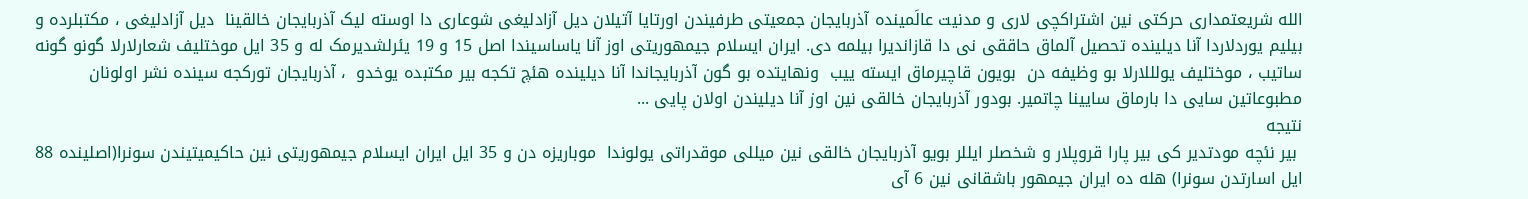الله شریعتمداری حرکتی نین اشتراکچی لاری و مدنیت عالَمینده آذربایجان جمعیتی طرفیندن اورتایا آتیلان دیل آزادلیغی شوعاری دا اوسته لیک آذربایجان خالقینا  دیل آزادلیغی ، مکتبلرده و بیلیم یوردلاردا آنا دیلینده تحصیل آلماق حاققی نی دا قازاندیرا بیلمه دی. ایران ایسلام جیمهوریتی اوز آنا یاساسیندا اصل 15 و 19 یئرلشدیرمک له و 35 ایل موختلیف شعارلارلا گونو گونه ساتیب ، موختلیف یولللارلا بو وظیفه دن  بویون قاچیرماق ایسته ییب  ونهایتده بو گون آذربایجاندا آنا دیلینده هئچ تکجه بیر مکتبده یوخدو  ، آذربایجان تورکجه سینده نشر اولونان مطبوعاتین سایی دا بارماق سایینا چاتمیر. بودور آذربایجان خالقی نین اوز آنا دیلیندن اولان پایی ...
نتیجه
 بیر نئچه مودتدیر کی بیر پارا قروپلار و شخصلر ایللر بویو آذربایجان خالقی نین میللی موقدراتی یولوندا  موباریزه دن و 35 ایل ایران ایسلام جیمهوریتی نین حاکیمیتیندن سونرا(اصلینده 88 ایل اسارتدن سونرا) هله ده ایران جیمهور باشقانی نین 6 آی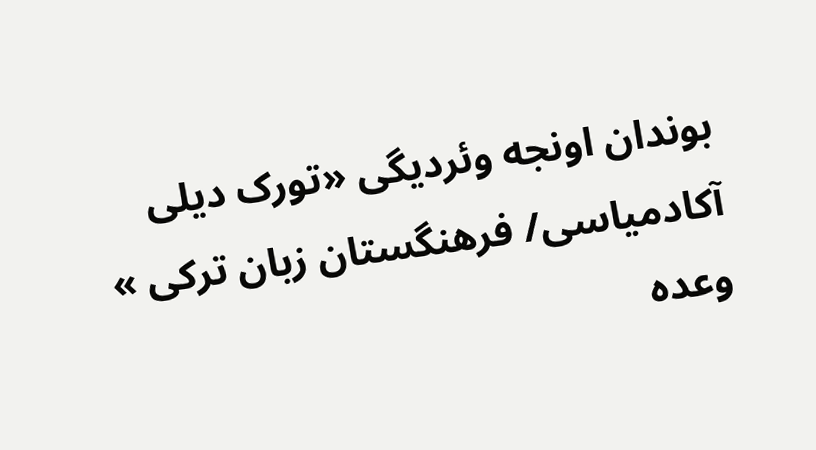بوندان اونجه وئردیگی «تورک دیلی آکادمیاسی/ فرهنگستان زبان ترکی » وعده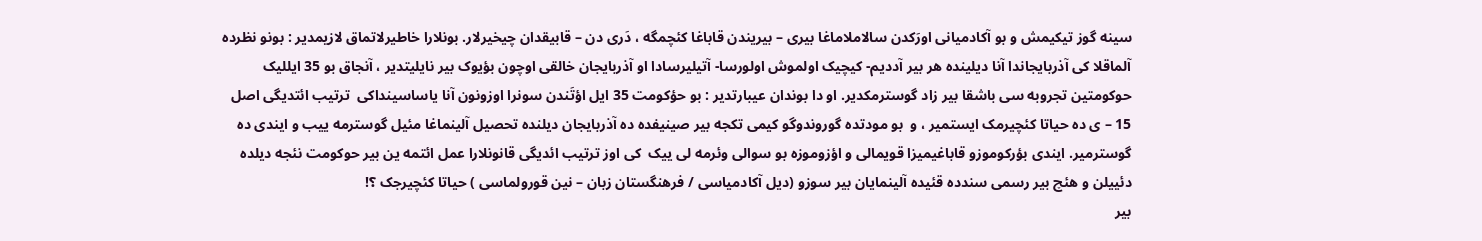سینه گوز تیکیمش و بو آکادمیانی اورَکدن سالاملاماغا بیری – بیریندن قاباغا کئچمگه ، دَری دن – قابیقدان چیخیرلار. بونلارا خاطیرلاتماق لازیمدیر : بونو نظرده آلماقلا کی آذربایجاندا آنا دیلینده هر بیر آددیم- کیچیک اولموش اولورسا- آتیلیرسادا او آذربایجان خالقی اوچون بؤیوک بیر نایلیتدیر ، آنجاق بو 35 ایللیک حوکومتین تجروبه سی باشقا بیر زاد گوسترمکدیر. او دا بوندان عیبارتدیر : بو حؤکومت 35 ایل اؤتَندن سونرا اوزونون آنا یاساسینداکی  ترتیب ائتدیگی اصل 15 – ی ده حیاتا کئچیرمک ایستمیر ، و  بو مودتده گوروندوگو کیمی تکجه بیر صینیفده ده آذربایجان دیلنده تحصیل آلینماغا مئیل گوسترمه ییب و ایندی ده گوسترمیر. ایندی بؤرکوموزو قاباغیمیزا قویمالی و اؤزوموزه بو سوالی وئرمه لی ییک  کی اوز ترتیب ائدیگی قانونلارا عمل ائتمه ین بیر حوکومت نئجه دیلده دئییلن و هئچ بیر رسمی سندده قئیده آلینمایان بیر سوزو (دیل آکادمیاسی / فرهنگستان زبان – نین قورولماسی ) حیاتا کئچیرجک ؟!
بیر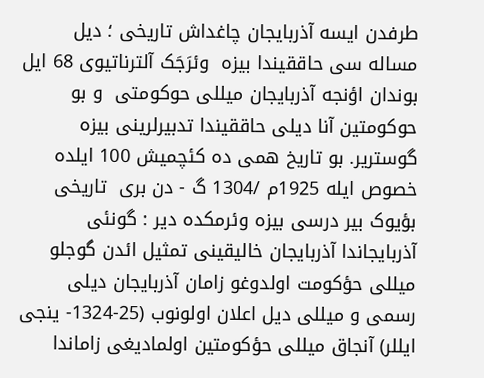طرفدن ایسه آذربایجان چاغداش تاریخی ؛ دیل  مساله سی حاققیندا بیزه  وئرَجَک آلترناتیوی 68 ایل بوندان اؤنجه آذربایجان میللی حوکومتی  و بو حوکومتین آنا دیلی حاققیندا تدبیرلرینی بیزه گوستریر. بو تاریخ همی ده کئچمیش 100 ایلده خصوص ایله 1925م /1304 گ - دن بری  تاریخی  بؤیوک بیر درسی بیزه وئرمکده دیر : گونئی آذربایجاندا آذربایجان خالیقینی تمثیل ائدن گوجلو میللی حؤکومت اولدوغو زامان آذربایجان دیلی رسمی و میللی دیل اعلان اولونوب (25-1324- ینجی ایللر) آنجاق میللی حؤکومتین اولمادیغی زاماندا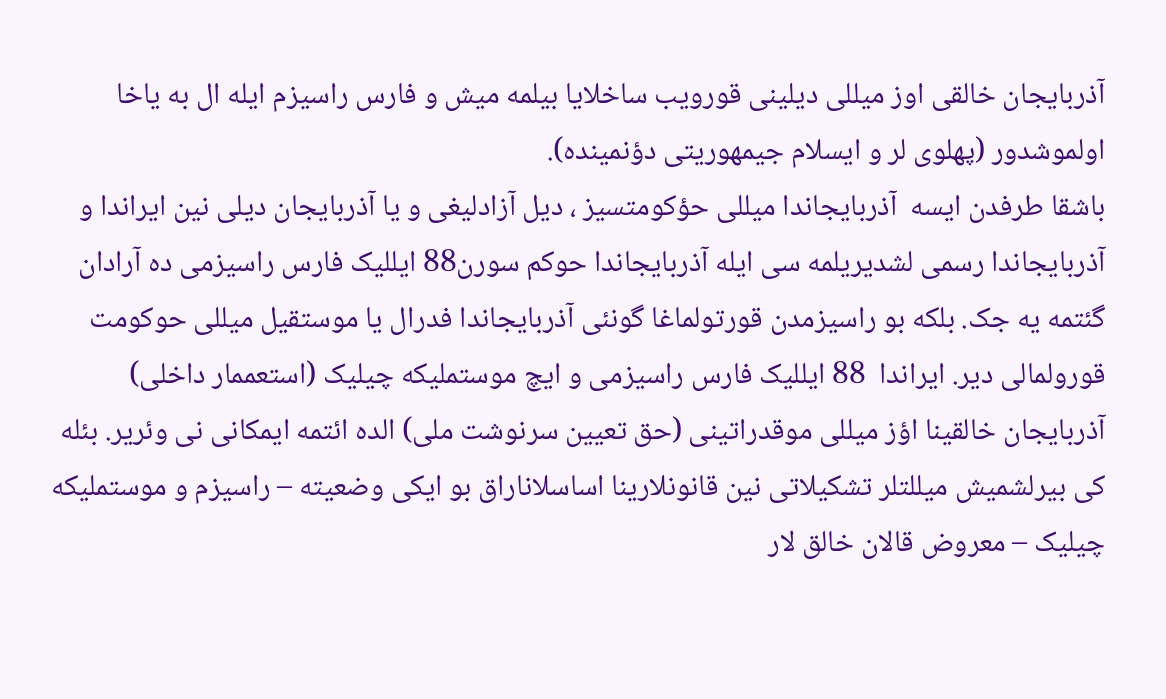آذربایجان خالقی اوز میللی دیلینی قورویب ساخلایا بیلمه میش و فارس راسیزم ایله ال به یاخا اولموشدور (پهلوی لر و ایسلام جیمهوریتی دؤنمینده).
باشقا طرفدن ایسه  آذربایجاندا میللی حؤکومتسیز ، دیل آزادلیغی و یا آذربایجان دیلی نین ایراندا و آذربایجاندا رسمی لشدیریلمه سی ایله آذربایجاندا حوکم سورن88 ایللیک فارس راسیزمی ده آرادان گئتمه یه جک. بلکه بو راسیزمدن قورتولماغا گونئی آذربایجاندا فدرال یا موستقیل میللی حوکومت قورولمالی دیر. ایراندا  88 ایللیک فارس راسیزمی و ایچ موستملیکه چیلیک (استعممار داخلی) آذربایجان خالقینا اؤز میللی موقدراتینی (حق تعیین سرنوشت ملی) الده ائتمه ایمکانی نی وئریر. بئله کی بیرلشمیش میللتلر تشکیلاتی نین قانونلارینا اساسلاناراق بو ایکی وضعیته – راسیزم و موستملیکه چیلیک – معروض قالان خالق لار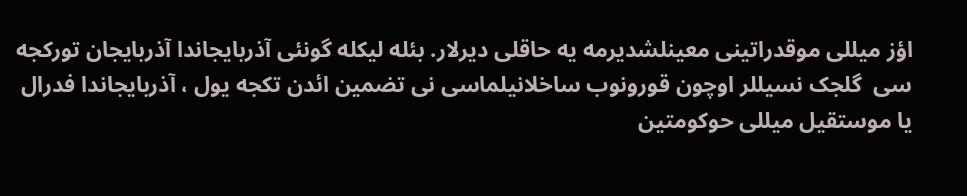اؤز میللی موقدراتینی معینلشدیرمه یه حاقلی دیرلار. بئله لیکله گونئی آذربایجاندا آذربایجان تورکجه سی  گلجک نسیللر اوچون قورونوب ساخلانیلماسی نی تضمین ائدن تکجه یول ، آذربایجاندا فدرال یا موستقیل میللی حوکومتین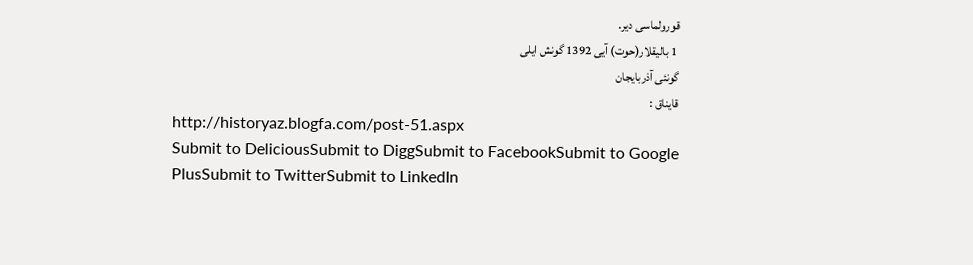قورولماسی دیر.
 1 بالیقلار(حوت) آیی 1392 گونش ایلی
گونئی آذربایجان
قایناق :
http://historyaz.blogfa.com/post-51.aspx
Submit to DeliciousSubmit to DiggSubmit to FacebookSubmit to Google PlusSubmit to TwitterSubmit to LinkedIn